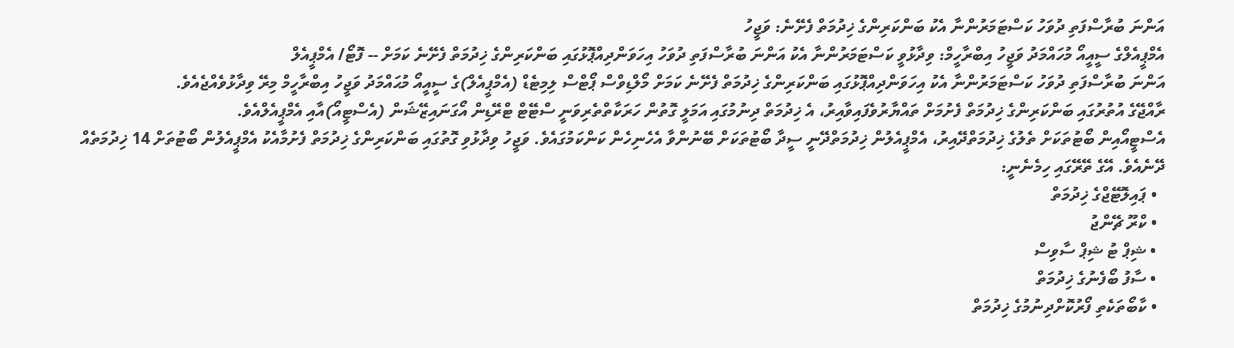އަންނަ ބުރާސްފަތި ދުވަހު ކަސްޓަމަރުންނާ އެކު ބަންކަރިންގެ ޚިދުމަތް ފެށޭނެ: ވަޖީހު
އެމްޕީއެލްގެ ސީއީއޯ މުހައްމަދު ވަޖީހު އިބްރާހީމް: ވިދާޅުވީ ކަސްޓަމަރުންނާ އެކު އަންނަ ބުރާސްފަތި ދުވަހު އިހަވަންދިއްޕޮޅުގައި ބަންކަރިންގެ ޚިދުމަތް ފެށޭނެ ކަމަށް -- ފޮޓޯ/ އެމްޕީއެލް
އަންނަ ބުރާސްފަތި ދުވަހު ކަސްޓަމަރުންނާ އެކު އިހަވަންދިއްޕޮޅުގައި ބަންކަރިންގެ ޚިދުމަތް ފެށޭނެ ކަމަށް މޯލްޑިވްސް ޕޯޓްސް ލިމިޓެޑް (އެމްޕީއެލް)ގެ ސީއީއޯ މުޙައްމަދު ވަޖީހު އިބްރާހީމް މިރޭ ވިދާޅުވެއްޖެއެވެ.
ރާއްޖޭގެ އުތުރުގައި ބަންކަރިންގެ ޚިދުމަތް ފެށުމަށް ތައްޔާރުވެފައިވާއިރު، އެ ޚިދުމަތް ދިނުމުގައި އަމަލީ ގޮތުން ހަރަކާތްތެރިވަނީ ސްޓޭޓް ޓްރޭޑިން އޯގަނައިޒޭޝަން (އެސްޓީއޯ)އާއި އެމްޕީއެލްއެވެ.
އެސްޓީއޯއިން ބޯޓުތަކަށް ތެލުގެ ޚިދުމަތްދޭއިރު، އެމްޕީއެލުން ޚިދުމަތްދޭނީ ސީދާ ބޯޓުތަކަށް ބޭނުންވާ އެހެނިހެން ކަންކަމުގައެވެ. ވަޖީހު ވިދާޅުވި ގޮތުގައި ބަންކަރިންގެ ޚިދުމަތް ފެށުމާއެކު އެމްޕީއެލުން ބޯޓުތަށް 14 ޚިދުމަތެއް ދޭނެއެވެ. އޭގެ ތޭރޭގައި ހިމެނެނީ:
  • ޕައިލޮޓޭޖްގެ ޚިދުމަތް
  • ކްރޫ ޗޭންޖު
  • ޝިޕް ޓު ޝިޕް ސާވިސް
  • ސާފު ބޯފެނުގެ ޚިދުމަތް
  • ކާބޯތަކެތި ފޯރުކޮށްދިނުމުގެ ޚިދުމަތް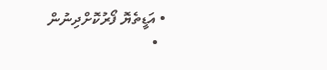• އަޑީތެޔޮ ފޯރުކޮށްދިނުން
  •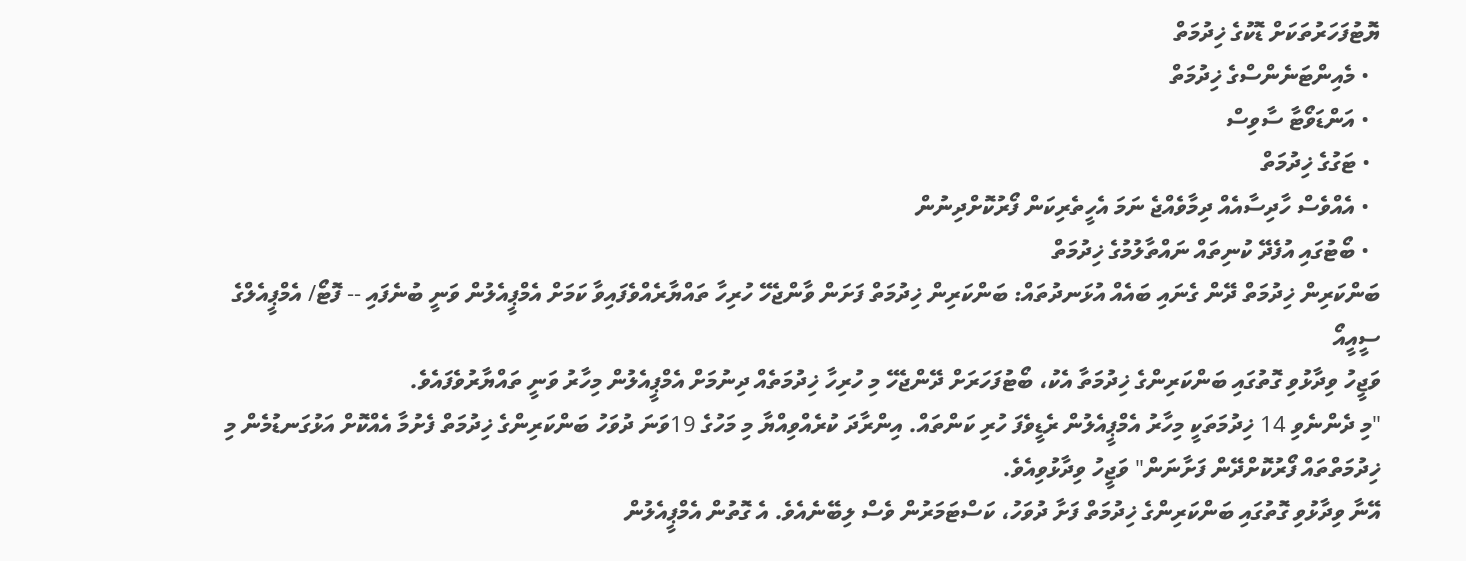ޔޮޓުފަހަރުތަކަށް ޑޮކުގެ ޚިދުމަތް
  • މެއިންޓަނެންސްގެ ޚިދުމަތް
  • އަންޑަވޯޓާ ސާވިސް
  • ޓަގުގެ ޚިދުމަތް
  • އެއްވެސް ހާދިސާއެއް ދިމާވެއްޖެ ނަމަ އެހީތެރިކަން ފޯރުކޮށްދިނުން
  • ބޯޓުގައި އުފެދޭ ކުނިތައް ނައްތާލުމުގެ ޚިދުމަތް
ބަންކަރިން ޚިދުމަތް ދޭން ގެނައި ބައެއް އުޅަނދުތައް: ބަންކަރިން ޚިދުމަތް ފަށަން ވާންޖެހޭ ހުރިހާ ތައްޔާރެއްވެފައިވާ ކަމަށް އެމްޕީއެލުން ވަނީ ބުނެފައި -- ފޮޓޯ/ އެމްޕީއެލްގެ ސީއީއޯ
ވަޖީހު ވިދާޅުވި ގޮތުގައި ބަންކަރިންގެ ޚިދުމަތާ އެކު، ބޯޓުފަހަރަށް ދޭންޖެހޭ މި ހުރިހާ ޚިދުމަތެއް ދިނުމަށް އެމްޕީއެލުން މިހާރު ވަނީ ތައްޔާރުވެފައެވެ.
"މި ދެންނެވި 14 ޚިދުމަތަކީ މިހާރު އެމްޕީއެލުން ރެޑީވެފަ ހުރި ކަންތައް. އިންރާދަ ކުރެއްވިއްޔާ މި މަހުގެ 19ވަނަ ދުވަހު ބަންކަރިންގެ ޚިދުމަތް ފެށުމާ އެއްކޮށް އަޅުގަނޑުމެން މި ޚިދުމަތްތައް ފޯރުކޮށްދޭން ފަށާނަން" ވަޖީހު ވިދާޅުވިއެވެ.
އޭނާ ވިދާޅުވި ގޮތުގައި ބަންކަރިންގެ ޚިދުމަތް ފަށާ ދުވަހު، ކަސްޓަމަރުން ވެސް ލިބޭނެއެވެ. އެ ގޮތުން އެމްޕީއެލުން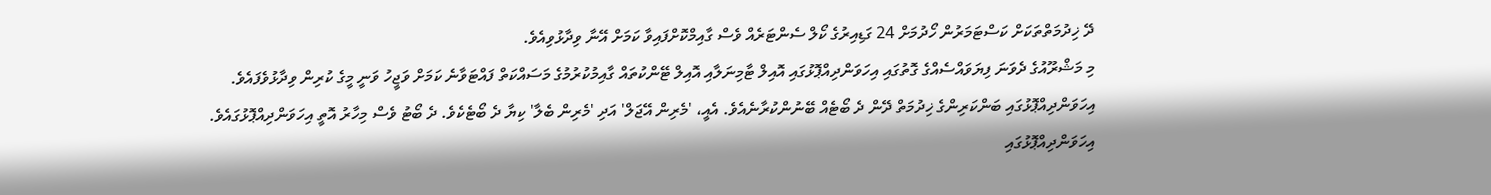ދޭ ޚިދުމަތްތަކަށް ކަސްޓަމަރުން ހޯދުމަށް 24 ގަޑިއިރުގެ ކޯލް ސެންޓަރެއް ވެސް ގާއިމްކޮށްފައިވާ ކަމަށް އޭނާ ވިދާޅުވިއެވެ.
މި މަޝްރޫއުގެ ދެވަނަ ފިޔަވައްސެއްގެ ގޮތުގައި އިހަވަންދިއްޕޮޅުގައި އޮއިލް ޓާމިނަލާއި އޮއިލް ޓޭންކުތައް ގާއިމުކުރުމުގެ މަސައްކަތް ފައްޓަވާނެ ކަމަށް ވަޖީހު ވަނީ މީގެ ކުރިން ވިދާޅުވެފައެވެ.
އިހަވަންދިއްޕޮޅުގައި ބަންކަރިންގެ ޚިދުމަތް ދޭން ދެ ބޯޓެއް ބޭނުންކުރާނެއެވެ. އެއީ، 'މެރިން އޭޖަލް' އަދި 'މެރިން ބެލާ' ކިޔާ ދެ ބޯޓެކެވެ. ދެ ބޯޓު ވެސް މިހާރު އޮތީ އިހަވަންދިއްޕޮޅުގައެވެ.
އިހަވަންދިއްޕޮޅުގައި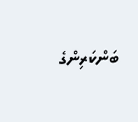ބަންކަރިންގެ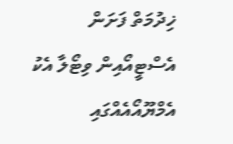ޚިދުމަތް ފަށަން އެސްޓީއޯއިން ވިޓޯލާ އެކު އެމްޔޫއޯއެއްގައި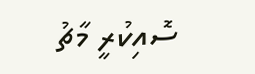ސޮއިކުރީ މާޗު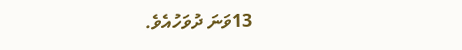13ވަނަ ދުވަހުއެވެ.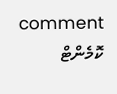comment ކޮމެންޓް